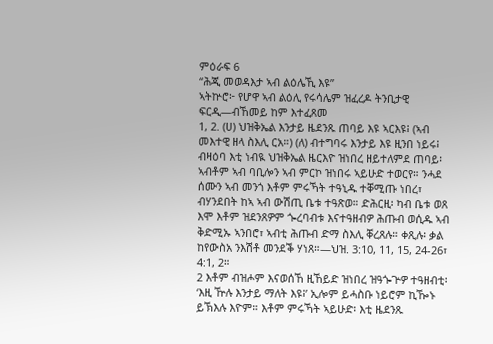ምዕራፍ 6
“ሕጂ መወዳእታ ኣብ ልዕሌኺ እዩ”
ኣትኵሮ፦ የሆዋ ኣብ ልዕሊ የሩሳሌም ዝፈረዶ ትንቢታዊ ፍርዲ—ብኸመይ ከም እተፈጸመ
1, 2. (ሀ) ህዝቅኤል እንታይ ዜደንጹ ጠባይ እዩ ኣርእዩ፧ (ኣብ መእተዊ ዘላ ስእሊ ርአ።) (ለ) ብተግባሩ እንታይ እዩ ዚንበ ነይሩ፧
ብዛዕባ እቲ ነብዪ ህዝቅኤል ዜርእዮ ዝነበረ ዘይተለምደ ጠባይ፡ ኣብቶም ኣብ ባቢሎን ኣብ ምርኮ ዝነበሩ ኣይሁድ ተወርየ። ንሓደ ሰሙን ኣብ መንጎ እቶም ምሩኻት ተዓኒዱ ተቐሚጡ ነበረ፣ ብሃንደበት ከኣ ኣብ ውሽጢ ቤቱ ተዓጽወ። ድሕርዚ፡ ካብ ቤቱ ወጸ እሞ እቶም ዝደንጸዎም ጐረባብቱ እናተዓዘብዎ ሕጡብ ወሲዱ ኣብ ቅድሚኡ ኣንበሮ፣ ኣብቲ ሕጡብ ድማ ስእሊ ቐረጸሉ። ቀጺሉ፡ ቃል ከየውስአ ንእሽቶ መንደቕ ሃነጸ።—ህዝ. 3:10, 11, 15, 24-26፣ 4:1, 2።
2 እቶም ብዝሖም እናወሰኸ ዚኸይድ ዝነበረ ዝዓጐጕዎ ተዓዘብቲ፡ ‘እዚ ዅሉ እንታይ ማለት እዩ፧’ ኢሎም ይሓስቡ ነይሮም ኪዀኑ ይኽእሉ እዮም። እቶም ምሩኻት ኣይሁድ፡ እቲ ዜደንጹ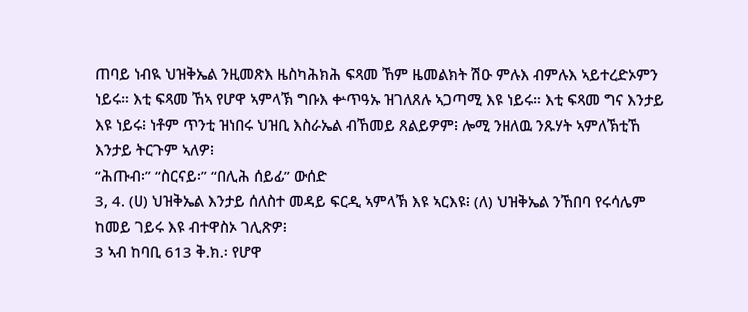ጠባይ ነብዪ ህዝቅኤል ንዚመጽእ ዜስካሕክሕ ፍጻመ ኸም ዜመልክት ሽዑ ምሉእ ብምሉእ ኣይተረድኦምን ነይሩ። እቲ ፍጻመ ኸኣ የሆዋ ኣምላኽ ግቡእ ቍጥዓኡ ዝገለጸሉ ኣጋጣሚ እዩ ነይሩ። እቲ ፍጻመ ግና እንታይ እዩ ነይሩ፧ ነቶም ጥንቲ ዝነበሩ ህዝቢ እስራኤል ብኸመይ ጸልይዎም፧ ሎሚ ንዘለዉ ንጹሃት ኣምለኽቲኸ እንታይ ትርጉም ኣለዎ፧
“ሕጡብ፡” “ስርናይ፡” “በሊሕ ሰይፊ” ውሰድ
3, 4. (ሀ) ህዝቅኤል እንታይ ሰለስተ መዳይ ፍርዲ ኣምላኽ እዩ ኣርእዩ፧ (ለ) ህዝቅኤል ንኸበባ የሩሳሌም ከመይ ገይሩ እዩ ብተዋስኦ ገሊጽዎ፧
3 ኣብ ከባቢ 613 ቅ.ክ.፡ የሆዋ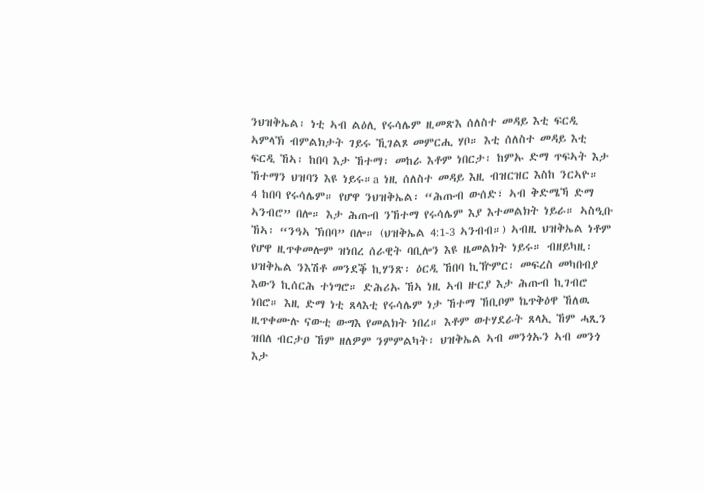ንህዝቅኤል፡ ነቲ ኣብ ልዕሊ የሩሳሌም ዚመጽእ ሰለስተ መዳይ እቲ ፍርዲ ኣምላኽ ብምልክታት ገይሩ ኺገልጾ መምርሒ ሃቦ። እቲ ሰለስተ መዳይ እቲ ፍርዲ ኸኣ፡ ከበባ እታ ኸተማ፡ መከራ እቶም ነበርታ፡ ከምኡ ድማ ጥፍኣት እታ ኸተማን ህዝባን እዩ ነይሩ።a ነዚ ሰለስተ መዳይ እዚ ብዝርዝር እስከ ንርኣዮ።
4 ከበባ የሩሳሌም። የሆዋ ንህዝቅኤል፡ “ሕጡብ ውሰድ፣ ኣብ ቅድሜኻ ድማ ኣንብሮ” በሎ። እታ ሕጡብ ንኸተማ የሩሳሌም እያ እተመልክት ነይራ። ኣስዒቡ ኸኣ፡ “ንዓኣ ኽበባ” በሎ። (ህዝቅኤል 4:1-3 ኣንብብ።) ኣብዚ ህዝቅኤል ነቶም የሆዋ ዚጥቀመሎም ዝነበረ ሰራዊት ባቢሎን እዩ ዜመልክት ነይሩ። ብዘይካዚ፡ ህዝቅኤል ንእሽቶ መንደቕ ኪሃንጽ፡ ዕርዲ ኸበባ ኪዅምር፡ መፍረስ መካበብያ እውን ኪሰርሕ ተነግሮ። ድሕሪኡ ኸኣ ነዚ ኣብ ዙርያ እታ ሕጡብ ኪገብሮ ነበሮ። እዚ ድማ ነቲ ጸላእቲ የሩሳሌም ነታ ኸተማ ኸቢቦም ኬጥቅዕዋ ኸለዉ ዚጥቀሙሉ ናውቲ ውግእ የመልክት ነበረ። እቶም ወተሃደራት ጸላኢ ኸም ሓጺን ዝበለ ብርታዐ ኸም ዘለዎም ንምምልካት፡ ህዝቅኤል ኣብ መንጎኡን ኣብ መንጎ እታ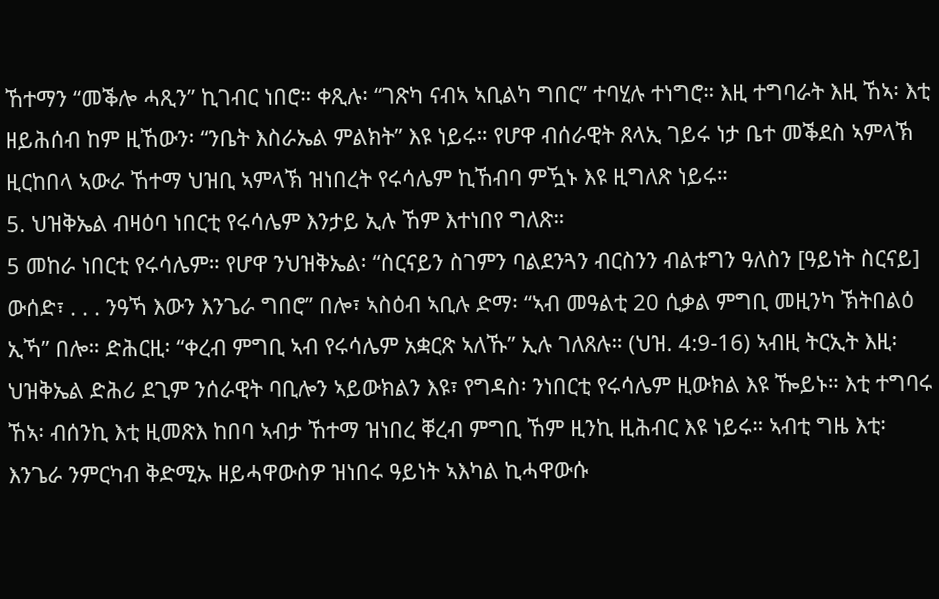ኸተማን “መቕሎ ሓጺን” ኪገብር ነበሮ። ቀጺሉ፡ “ገጽካ ናብኣ ኣቢልካ ግበር” ተባሂሉ ተነግሮ። እዚ ተግባራት እዚ ኸኣ፡ እቲ ዘይሕሰብ ከም ዚኸውን፡ “ንቤት እስራኤል ምልክት” እዩ ነይሩ። የሆዋ ብሰራዊት ጸላኢ ገይሩ ነታ ቤተ መቕደስ ኣምላኽ ዚርከበላ ኣውራ ኸተማ ህዝቢ ኣምላኽ ዝነበረት የሩሳሌም ኪኸብባ ምዃኑ እዩ ዚግለጽ ነይሩ።
5. ህዝቅኤል ብዛዕባ ነበርቲ የሩሳሌም እንታይ ኢሉ ኸም እተነበየ ግለጽ።
5 መከራ ነበርቲ የሩሳሌም። የሆዋ ንህዝቅኤል፡ “ስርናይን ስገምን ባልደንጓን ብርስንን ብልቱግን ዓለስን [ዓይነት ስርናይ] ውሰድ፣ . . . ንዓኻ እውን እንጌራ ግበሮ” በሎ፣ ኣስዕብ ኣቢሉ ድማ፡ “ኣብ መዓልቲ 20 ሲቃል ምግቢ መዚንካ ኽትበልዕ ኢኻ” በሎ። ድሕርዚ፡ “ቀረብ ምግቢ ኣብ የሩሳሌም አቋርጽ ኣለኹ” ኢሉ ገለጸሉ። (ህዝ. 4:9-16) ኣብዚ ትርኢት እዚ፡ ህዝቅኤል ድሕሪ ደጊም ንሰራዊት ባቢሎን ኣይውክልን እዩ፣ የግዳስ፡ ንነበርቲ የሩሳሌም ዚውክል እዩ ዀይኑ። እቲ ተግባሩ ኸኣ፡ ብሰንኪ እቲ ዚመጽእ ከበባ ኣብታ ኸተማ ዝነበረ ቐረብ ምግቢ ኸም ዚንኪ ዚሕብር እዩ ነይሩ። ኣብቲ ግዜ እቲ፡ እንጌራ ንምርካብ ቅድሚኡ ዘይሓዋውስዎ ዝነበሩ ዓይነት ኣእካል ኪሓዋውሱ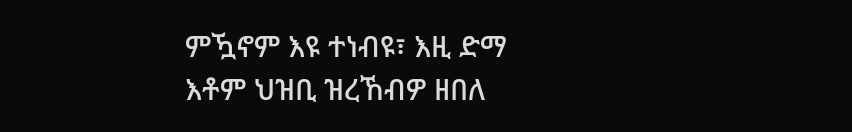ምዃኖም እዩ ተነብዩ፣ እዚ ድማ እቶም ህዝቢ ዝረኸብዎ ዘበለ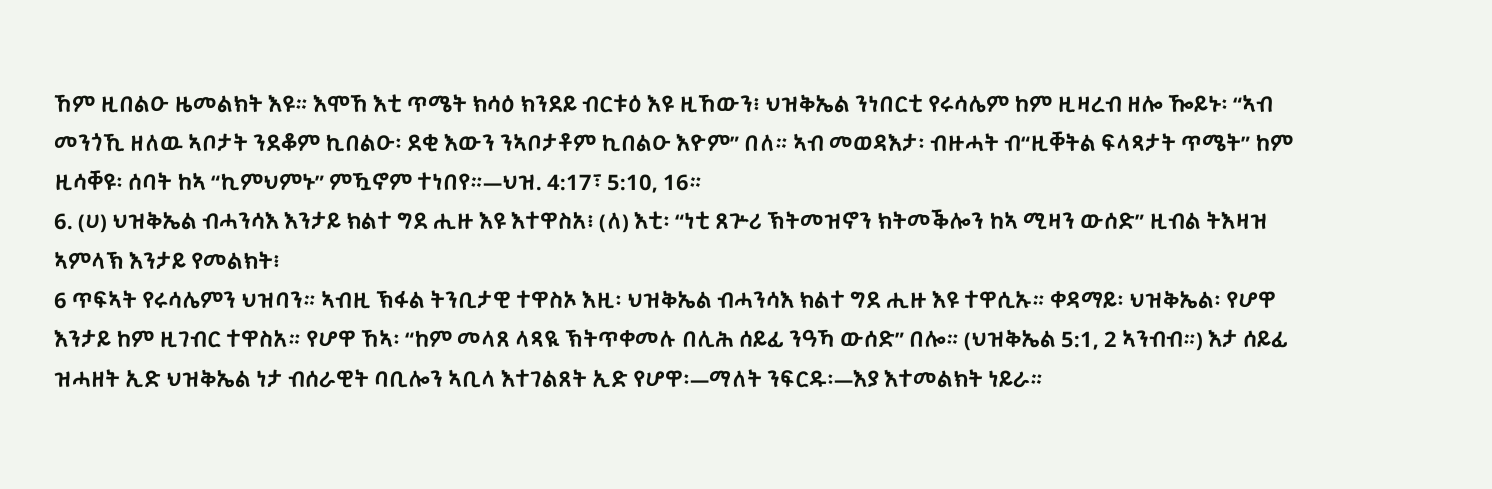ኸም ዚበልዑ ዜመልክት እዩ። እሞኸ እቲ ጥሜት ክሳዕ ክንደይ ብርቱዕ እዩ ዚኸውን፧ ህዝቅኤል ንነበርቲ የሩሳሌም ከም ዚዛረብ ዘሎ ዀይኑ፡ “ኣብ መንጎኺ ዘለዉ ኣቦታት ንደቆም ኪበልዑ፡ ደቂ እውን ንኣቦታቶም ኪበልዑ እዮም” በለ። ኣብ መወዳእታ፡ ብዙሓት ብ“ዚቐትል ፍላጻታት ጥሜት” ከም ዚሳቐዩ፡ ሰባት ከኣ “ኪምህምኑ” ምዃኖም ተነበየ።—ህዝ. 4:17፣ 5:10, 16።
6. (ሀ) ህዝቅኤል ብሓንሳእ እንታይ ክልተ ግደ ሒዙ እዩ እተዋስአ፧ (ለ) እቲ፡ “ነቲ ጸጕሪ ኽትመዝኖን ክትመቕሎን ከኣ ሚዛን ውሰድ” ዚብል ትእዛዝ ኣምላኽ እንታይ የመልክት፧
6 ጥፍኣት የሩሳሌምን ህዝባን። ኣብዚ ኽፋል ትንቢታዊ ተዋስኦ እዚ፡ ህዝቅኤል ብሓንሳእ ክልተ ግደ ሒዙ እዩ ተዋሲኡ። ቀዳማይ፡ ህዝቅኤል፡ የሆዋ እንታይ ከም ዚገብር ተዋስአ። የሆዋ ኸኣ፡ “ከም መላጸ ላጻዪ ኽትጥቀመሉ በሊሕ ሰይፊ ንዓኻ ውሰድ” በሎ። (ህዝቅኤል 5:1, 2 ኣንብብ።) እታ ሰይፊ ዝሓዘት ኢድ ህዝቅኤል ነታ ብሰራዊት ባቢሎን ኣቢላ እተገልጸት ኢድ የሆዋ፡—ማለት ንፍርዱ፡—እያ እተመልክት ነይራ።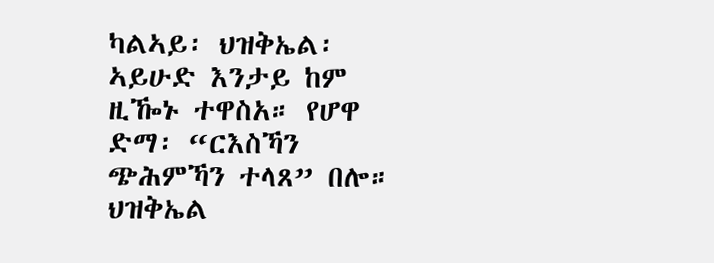ካልኣይ፡ ህዝቅኤል፡ ኣይሁድ እንታይ ከም ዚዀኑ ተዋስአ። የሆዋ ድማ፡ “ርእስኻን ጭሕምኻን ተላጸ” በሎ። ህዝቅኤል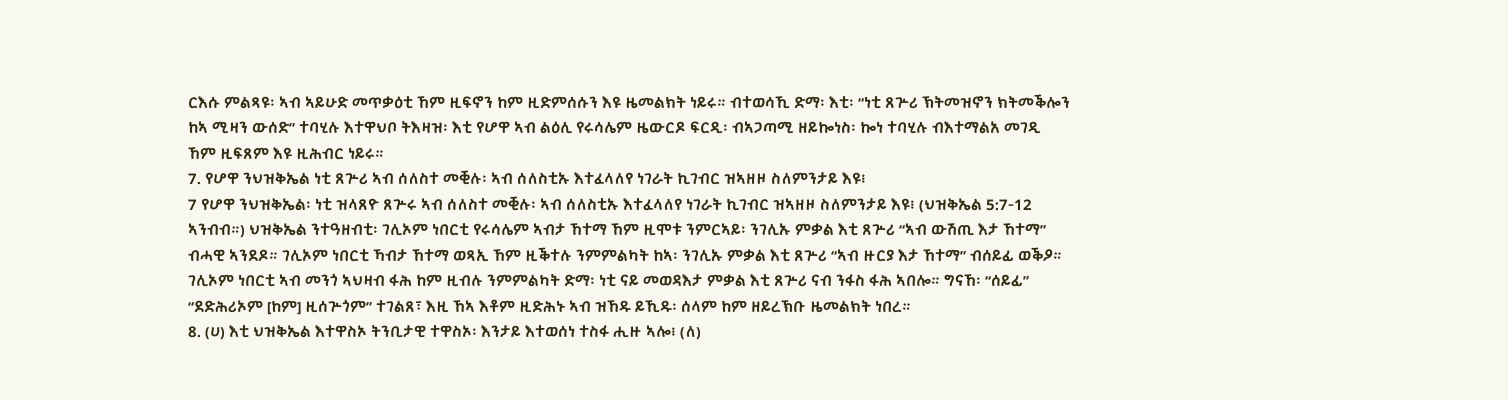ርእሱ ምልጻዩ፡ ኣብ ኣይሁድ መጥቃዕቲ ኸም ዚፍኖን ከም ዚድምሰሱን እዩ ዜመልክት ነይሩ። ብተወሳኺ ድማ፡ እቲ፡ “ነቲ ጸጕሪ ኽትመዝኖን ክትመቕሎን ከኣ ሚዛን ውሰድ” ተባሂሉ እተዋህቦ ትእዛዝ፡ እቲ የሆዋ ኣብ ልዕሊ የሩሳሌም ዜውርዶ ፍርዲ፡ ብኣጋጣሚ ዘይኰነስ፡ ኰነ ተባሂሉ ብእተማልአ መገዲ ኸም ዚፍጸም እዩ ዚሕብር ነይሩ።
7. የሆዋ ንህዝቅኤል ነቲ ጸጕሪ ኣብ ሰለስተ መቒሉ፡ ኣብ ሰለስቲኡ እተፈላለየ ነገራት ኪገብር ዝኣዘዞ ስለምንታይ እዩ፧
7 የሆዋ ንህዝቅኤል፡ ነቲ ዝላጸዮ ጸጕሩ ኣብ ሰለስተ መቒሉ፡ ኣብ ሰለስቲኡ እተፈላለየ ነገራት ኪገብር ዝኣዘዞ ስለምንታይ እዩ፧ (ህዝቅኤል 5:7-12 ኣንብብ።) ህዝቅኤል ንተዓዘብቲ፡ ገሊኦም ነበርቲ የሩሳሌም ኣብታ ኸተማ ኸም ዚሞቱ ንምርኣይ፡ ንገሊኡ ምቃል እቲ ጸጕሪ “ኣብ ውሽጢ እታ ኸተማ” ብሓዊ ኣንደዶ። ገሊኦም ነበርቲ ኻብታ ኸተማ ወጻኢ ኸም ዚቕተሉ ንምምልካት ከኣ፡ ንገሊኡ ምቃል እቲ ጸጕሪ “ኣብ ዙርያ እታ ኸተማ” ብሰይፊ ወቕዖ። ገሊኦም ነበርቲ ኣብ መንጎ ኣህዛብ ፋሕ ከም ዚብሉ ንምምልካት ድማ፡ ነቲ ናይ መወዳእታ ምቃል እቲ ጸጕሪ ናብ ንፋስ ፋሕ ኣበሎ። ግናኸ፡ “ሰይፊ” “ደድሕሪኦም [ከም] ዚሰጕጎም” ተገልጸ፣ እዚ ኸኣ እቶም ዚድሕኑ ኣብ ዝኸዱ ይኺዱ፡ ሰላም ከም ዘይረኽቡ ዜመልክት ነበረ።
8. (ሀ) እቲ ህዝቅኤል እተዋስኦ ትንቢታዊ ተዋስኦ፡ እንታይ እተወሰነ ተስፋ ሒዙ ኣሎ፧ (ለ)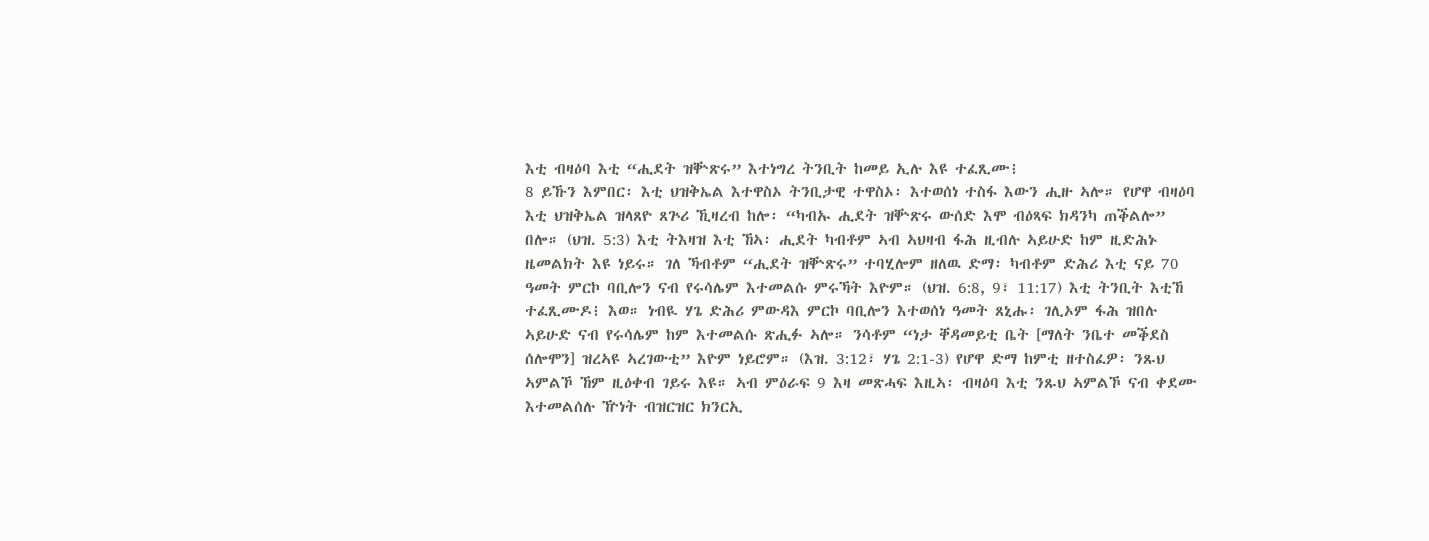እቲ ብዛዕባ እቲ “ሒደት ዝቝጽሩ” እተነግረ ትንቢት ከመይ ኢሉ እዩ ተፈጺሙ፧
8 ይኹን እምበር፡ እቲ ህዝቅኤል እተዋስኦ ትንቢታዊ ተዋስኦ፡ እተወሰነ ተስፋ እውን ሒዙ ኣሎ። የሆዋ ብዛዕባ እቲ ህዝቅኤል ዝላጸዮ ጸጕሪ ኺዛረብ ከሎ፡ “ካብኡ ሒደት ዝቝጽሩ ውሰድ እሞ ብዕጻፍ ክዳንካ ጠቕልሎ” በሎ። (ህዝ. 5:3) እቲ ትእዛዝ እቲ ኸኣ፡ ሒደት ካብቶም ኣብ ኣህዛብ ፋሕ ዚብሉ ኣይሁድ ከም ዚድሕኑ ዜመልክት እዩ ነይሩ። ገለ ኻብቶም “ሒደት ዝቝጽሩ” ተባሂሎም ዘለዉ ድማ፡ ካብቶም ድሕሪ እቲ ናይ 70 ዓመት ምርኮ ባቢሎን ናብ የሩሳሌም እተመልሱ ምሩኻት እዮም። (ህዝ. 6:8, 9፣ 11:17) እቲ ትንቢት እቲኸ ተፈጺሙዶ፧ እወ። ነብዪ ሃጌ ድሕሪ ምውዳእ ምርኮ ባቢሎን እተወሰነ ዓመት ጸኒሑ፡ ገሊኦም ፋሕ ዝበሉ ኣይሁድ ናብ የሩሳሌም ከም እተመልሱ ጽሒፉ ኣሎ። ንሳቶም “ነታ ቐዳመይቲ ቤት [ማለት ንቤተ መቕደስ ሰሎሞን] ዝረኣዩ ኣረገውቲ” እዮም ነይሮም። (እዝ. 3:12፣ ሃጌ 2:1-3) የሆዋ ድማ ከምቲ ዘተስፈዎ፡ ንጹህ ኣምልኾ ኸም ዚዕቀብ ገይሩ እዩ። ኣብ ምዕራፍ 9 እዛ መጽሓፍ እዚኣ፡ ብዛዕባ እቲ ንጹህ ኣምልኾ ናብ ቀደሙ እተመልሰሉ ዅነት ብዝርዝር ክንርኢ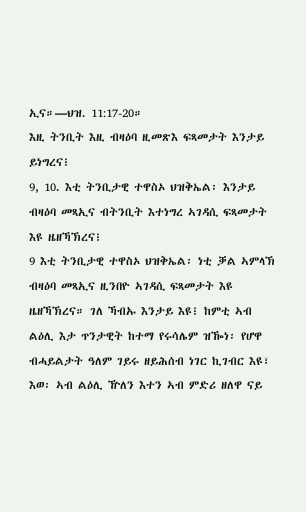ኢና።—ህዝ. 11:17-20።
እዚ ትንቢት እዚ ብዛዕባ ዚመጽእ ፍጻመታት እንታይ ይነግረና፧
9, 10. እቲ ትንቢታዊ ተዋስኦ ህዝቅኤል፡ እንታይ ብዛዕባ መጻኢና ብትንቢት እተነግረ ኣገዳሲ ፍጻመታት እዩ ዜዘኻኽረና፧
9 እቲ ትንቢታዊ ተዋስኦ ህዝቅኤል፡ ነቲ ቓል ኣምላኽ ብዛዕባ መጻኢና ዚንበዮ ኣገዳሲ ፍጻመታት እዩ ዜዘኻኽረና። ገለ ኻብኡ እንታይ እዩ፧ ከምቲ ኣብ ልዕሊ እታ ጥንታዊት ከተማ የሩሳሌም ዝዀነ፡ የሆዋ ብሓይልታት ዓለም ገይሩ ዘይሕሰብ ነገር ኪገብር እዩ፣ እወ፡ ኣብ ልዕሊ ዅለን እተን ኣብ ምድሪ ዘለዋ ናይ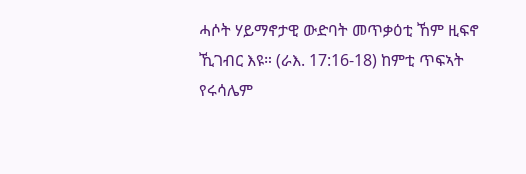ሓሶት ሃይማኖታዊ ውድባት መጥቃዕቲ ኸም ዚፍኖ ኺገብር እዩ። (ራእ. 17:16-18) ከምቲ ጥፍኣት የሩሳሌም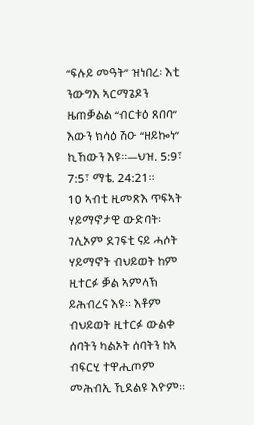“ፍሉይ መዓት” ዝነበረ፡ እቲ ንውግእ ኣርማጌዶን ዜጠቓልል “ብርቱዕ ጸበባ” እውን ክሳዕ ሽዑ “ዘይኰነ” ኪኸውን እዩ።—ህዝ. 5:9፣ 7:5፣ ማቴ. 24:21።
10 ኣብቲ ዚመጽእ ጥፍኣት ሃይማኖታዊ ውድባት፡ ገሊኦም ደገፍቲ ናይ ሓሶት ሃይማኖት ብህይወት ከም ዚተርፉ ቓል ኣምላኽ ይሕብረና እዩ። እቶም ብህይወት ዚተርፉ ውልቀ ሰባትን ካልኦት ሰባትን ከኣ ብፍርሂ ተዋሒጦም መሕብኢ ኺደልዩ እዮም።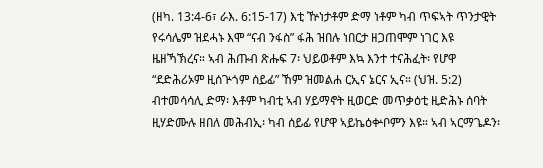(ዘካ. 13:4-6፣ ራእ. 6:15-17) እቲ ዅነታቶም ድማ ነቶም ካብ ጥፍኣት ጥንታዊት የሩሳሌም ዝደሓኑ እሞ “ናብ ንፋስ” ፋሕ ዝበሉ ነበርታ ዘጋጠሞም ነገር እዩ ዜዘኻኽረና። ኣብ ሕጡብ ጽሑፍ 7፡ ህይወቶም እኳ እንተ ተናሕፈት፡ የሆዋ “ደድሕሪኦም ዚሰጕጎም ሰይፊ” ኸም ዝመልሐ ርኢና ኔርና ኢና። (ህዝ. 5:2) ብተመሳሳሊ ድማ፡ እቶም ካብቲ ኣብ ሃይማኖት ዚወርድ መጥቃዕቲ ዚድሕኑ ሰባት ዚሃድሙሉ ዘበለ መሕብኢ፡ ካብ ሰይፊ የሆዋ ኣይኬዕቍቦምን እዩ። ኣብ ኣርማጌዶን፡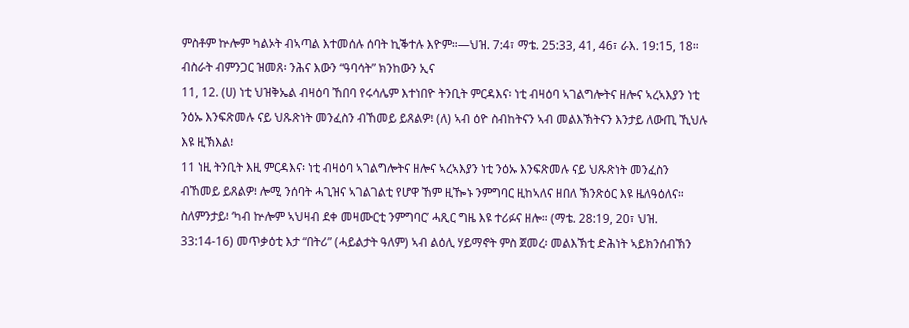ምስቶም ኵሎም ካልኦት ብኣጣል እተመሰሉ ሰባት ኪቕተሉ እዮም።—ህዝ. 7:4፣ ማቴ. 25:33, 41, 46፣ ራእ. 19:15, 18።
ብስራት ብምንጋር ዝመጸ፡ ንሕና እውን “ዓባሳት” ክንከውን ኢና
11, 12. (ሀ) ነቲ ህዝቅኤል ብዛዕባ ኸበባ የሩሳሌም እተነበዮ ትንቢት ምርዳእና፡ ነቲ ብዛዕባ ኣገልግሎትና ዘሎና ኣረኣእያን ነቲ ንዕኡ እንፍጽመሉ ናይ ህጹጽነት መንፈስን ብኸመይ ይጸልዎ፧ (ለ) ኣብ ዕዮ ስብከትናን ኣብ መልእኽትናን እንታይ ለውጢ ኺህሉ እዩ ዚኽእል፧
11 ነዚ ትንቢት እዚ ምርዳእና፡ ነቲ ብዛዕባ ኣገልግሎትና ዘሎና ኣረኣእያን ነቲ ንዕኡ እንፍጽመሉ ናይ ህጹጽነት መንፈስን ብኸመይ ይጸልዎ፧ ሎሚ ንሰባት ሓጊዝና ኣገልገልቲ የሆዋ ኸም ዚዀኑ ንምግባር ዚከኣለና ዘበለ ኽንጽዕር እዩ ዜለዓዕለና። ስለምንታይ፧ ‘ካብ ኵሎም ኣህዛብ ደቀ መዛሙርቲ ንምግባር’ ሓጺር ግዜ እዩ ተሪፉና ዘሎ። (ማቴ. 28:19, 20፣ ህዝ. 33:14-16) መጥቃዕቲ እታ “በትሪ” (ሓይልታት ዓለም) ኣብ ልዕሊ ሃይማኖት ምስ ጀመረ፡ መልእኽቲ ድሕነት ኣይክንሰብኽን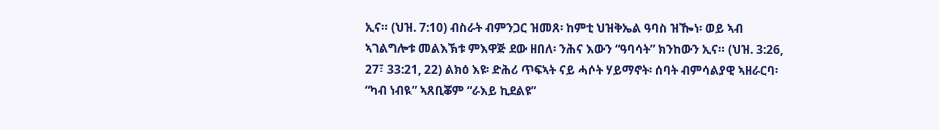ኢና። (ህዝ. 7:10) ብስራት ብምንጋር ዝመጸ፡ ከምቲ ህዝቅኤል ዓባስ ዝዀነ፡ ወይ ኣብ ኣገልግሎቱ መልእኽቱ ምእዋጅ ደው ዘበለ፡ ንሕና እውን “ዓባሳት” ክንከውን ኢና። (ህዝ. 3:26, 27፣ 33:21, 22) ልክዕ እዩ፡ ድሕሪ ጥፍኣት ናይ ሓሶት ሃይማኖት፡ ሰባት ብምሳልያዊ ኣዘራርባ፡ “ካብ ነብዪ” ኣጸቢቖም “ራእይ ኪደልዩ”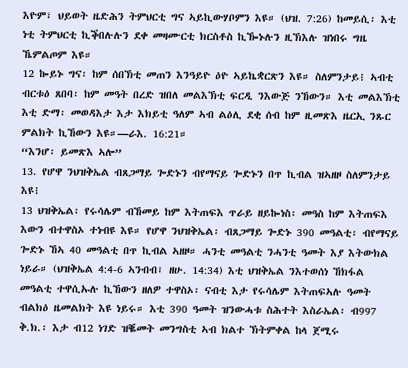እዮም፣ ህይወት ዜድሕን ትምህርቲ ግና ኣይኪውሃቦምን እዩ። (ህዝ. 7:26) ከመይሲ፡ እቲ ነቲ ትምህርቲ ኪቕበሉሉን ደቀ መዛሙርቲ ክርስቶስ ኪዀኑሉን ዚኽእሉ ዝነበሩ ግዜ ኼምልጦም እዩ።
12 ኰይኑ ግና፡ ከም ሰበኽቲ መጠን እንዓይዮ ዕዮ ኣይኬቋርጽን እዩ። ስለምንታይ፧ ኣብቲ ብርቱዕ ጸበባ፡ ከም መዓት በረድ ዝበለ መልእኽቲ ፍርዲ ንእውጅ ንኸውን። እቲ መልእኽቲ እቲ ድማ፡ መወዳእታ እታ እክይቲ ዓለም ኣብ ልዕሊ ደቂ ሰብ ከም ዚመጽእ ዜርኢ ንጹር ምልክት ኪኸውን እዩ።—ራእ. 16:21።
“እንሆ፡ ይመጽእ ኣሎ”
13. የሆዋ ንህዝቅኤል ብጸጋማይ ጐድኑን ብየማናይ ጐድኑን በጥ ኪብል ዝኣዘዞ ስለምንታይ እዩ፧
13 ህዝቅኤል፡ የሩሳሌም ብኸመይ ከም እትጠፍእ ጥራይ ዘይኰነስ፡ መዓስ ከም እትጠፍእ እውን ብተዋስኦ ተነብዩ እዩ። የሆዋ ንህዝቅኤል፡ ብጸጋማይ ጐድኑ 390 መዓልቲ፡ ብየማናይ ጐድኑ ኸኣ 40 መዓልቲ በጥ ኪብል ኣዘዞ። ሓንቲ መዓልቲ ንሓንቲ ዓመት እያ እትውክል ነይራ። (ህዝቅኤል 4:4-6 ኣንብብ፣ ዘሁ. 14:34) እቲ ህዝቅኤል ንእተወሰነ ኸክፋል መዓልቲ ተዋሲኡሉ ኪኸውን ዘለዎ ተዋስኦ፡ ናብቲ እታ የሩሳሌም እትጠፍኣሉ ዓመት ብልክዕ ዜመልክት እዩ ነይሩ። እቲ 390 ዓመት ዝንውሓቱ ስሕተት እስራኤል፡ ብ997 ቅ.ክ.፡ እታ ብ12 ነገድ ዝቘመት መንግስቲ ኣብ ክልተ ኽትምቀል ከላ ጀሚሩ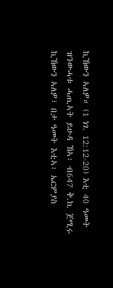ኪኸውን ኣለዎ። (1 ነገ. 12:12-20) እቲ 40 ዓመት ዝንውሓቱ ሓጢኣት ይሁዳ ኸኣ፡ ብ647 ቅ.ክ. ጀሚሩ ኪኸውን ኣለዎ፣ በታ ዓመት እቲኣ፡ ኤርምያስ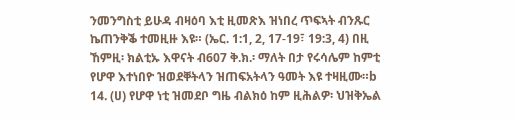ንመንግስቲ ይሁዳ ብዛዕባ እቲ ዚመጽእ ዝነበረ ጥፍኣት ብንጹር ኬጠንቅቕ ተመዚዙ እዩ። (ኤር. 1:1, 2, 17-19፣ 19:3, 4) በዚ ኸምዚ፡ ክልቲኡ እዋናት ብ607 ቅ.ክ.፡ ማለት በታ የሩሳሌም ከምቲ የሆዋ እተነበዮ ዝወደቐትላን ዝጠፍአትላን ዓመት እዩ ተዛዚሙ።b
14. (ሀ) የሆዋ ነቲ ዝመደቦ ግዜ ብልክዕ ከም ዚሕልዎ፡ ህዝቅኤል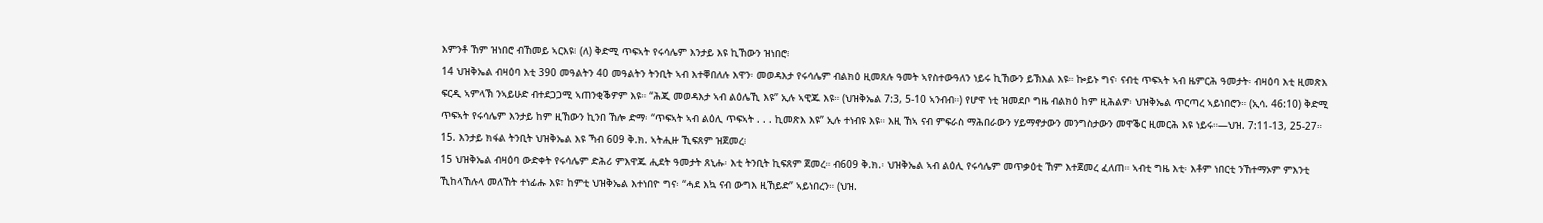እምንቶ ኸም ዝነበሮ ብኸመይ ኣርእዩ፧ (ለ) ቅድሚ ጥፍኣት የሩሳሌም እንታይ እዩ ኪኸውን ዝነበሮ፧
14 ህዝቅኤል ብዛዕባ እቲ 390 መዓልትን 40 መዓልትን ትንቢት ኣብ እተቐበለሉ እዋን፡ መወዳእታ የሩሳሌም ብልክዕ ዚመጸሉ ዓመት ኣየስተውዓለን ነይሩ ኪኸውን ይኽእል እዩ። ኰይኑ ግና፡ ናብቲ ጥፍኣት ኣብ ዜምርሕ ዓመታት፡ ብዛዕባ እቲ ዚመጽእ ፍርዲ ኣምላኽ ንኣይሁድ ብተደጋጋሚ ኣጠንቂቕዎም እዩ። “ሕጂ መወዳእታ ኣብ ልዕሌኺ እዩ” ኢሉ ኣዊጁ እዩ። (ህዝቅኤል 7:3, 5-10 ኣንብብ።) የሆዋ ነቲ ዝመደቦ ግዜ ብልክዕ ከም ዚሕልዎ፡ ህዝቅኤል ጥርጣረ ኣይነበሮን። (ኢሳ. 46:10) ቅድሚ ጥፍኣት የሩሳሌም እንታይ ከም ዚኸውን ኪንበ ኸሎ ድማ፡ “ጥፍኣት ኣብ ልዕሊ ጥፍኣት . . . ኪመጽእ እዩ” ኢሉ ተነብዩ እዩ። እዚ ኸኣ ናብ ምፍራስ ማሕበራውን ሃይማኖታውን መንግስታውን መዋቕር ዚመርሕ እዩ ነይሩ።—ህዝ. 7:11-13, 25-27።
15. እንታይ ክፋል ትንቢት ህዝቅኤል እዩ ኻብ 609 ቅ.ክ. ኣትሒዙ ኺፍጸም ዝጀመረ፧
15 ህዝቅኤል ብዛዕባ ውድቀት የሩሳሌም ድሕሪ ምእዋጁ ሒደት ዓመታት ጸኒሑ፡ እቲ ትንቢት ኪፍጸም ጀመረ። ብ609 ቅ.ክ.፡ ህዝቅኤል ኣብ ልዕሊ የሩሳሌም መጥቃዕቲ ኸም እተጀመረ ፈለጠ። ኣብቲ ግዜ እቲ፡ እቶም ነበርቲ ንኸተማኦም ምእንቲ ኺከላኸሉላ መለኸት ተነፊሑ እዩ፣ ከምቲ ህዝቅኤል እተነበዮ ግና፡ “ሓደ እኳ ናብ ውግእ ዚኸይድ” ኣይነበረን። (ህዝ.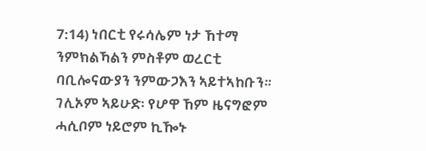7:14) ነበርቲ የሩሳሌም ነታ ኸተማ ንምክልኻልን ምስቶም ወረርቲ ባቢሎናውያን ንምውጋእን ኣይተኣከቡን። ገሊኦም ኣይሁድ፡ የሆዋ ኸም ዜናግፎም ሓሲቦም ነይሮም ኪዀኑ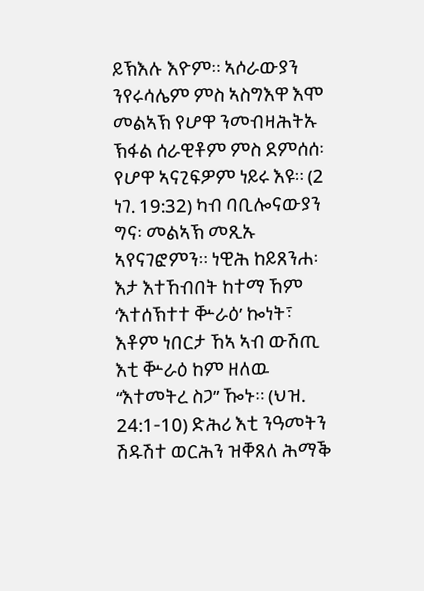ይኽእሉ እዮም። ኣሶራውያን ንየሩሳሌም ምስ ኣስግእዋ እሞ መልኣኽ የሆዋ ንመብዛሕትኡ ኽፋል ሰራዊቶም ምስ ደምሰሰ፡ የሆዋ ኣናጊፍዎም ነይሩ እዩ። (2 ነገ. 19:32) ካብ ባቢሎናውያን ግና፡ መልኣኽ መጺኡ ኣየናገፎምን። ነዊሕ ከይጸንሐ፡ እታ እተኸብበት ከተማ ኸም ‘እተሰኽተተ ቝራዕ’ ኰነት፣ እቶም ነበርታ ኸኣ ኣብ ውሽጢ እቲ ቝራዕ ከም ዘለዉ “እተመትረ ስጋ” ዀኑ። (ህዝ. 24:1-10) ድሕሪ እቲ ንዓመትን ሽዱሽተ ወርሕን ዝቐጸለ ሕማቕ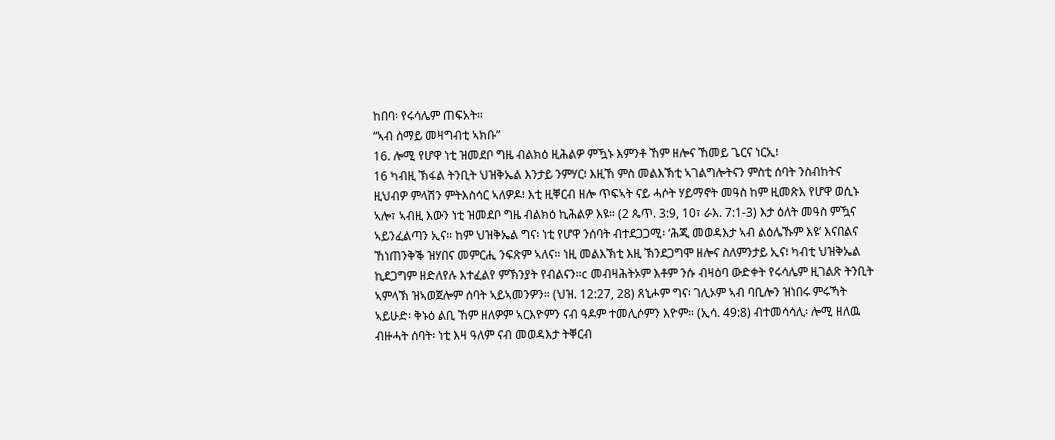ከበባ፡ የሩሳሌም ጠፍአት።
“ኣብ ሰማይ መዛግብቲ ኣክቡ”
16. ሎሚ የሆዋ ነቲ ዝመደቦ ግዜ ብልክዕ ዚሕልዎ ምዃኑ እምንቶ ኸም ዘሎና ኸመይ ጌርና ነርኢ፧
16 ካብዚ ኽፋል ትንቢት ህዝቅኤል እንታይ ንምሃር፧ እዚኸ ምስ መልእኽቲ ኣገልግሎትናን ምስቲ ሰባት ንስብከትና ዚህብዎ ምላሽን ምትእስሳር ኣለዎዶ፧ እቲ ዚቐርብ ዘሎ ጥፍኣት ናይ ሓሶት ሃይማኖት መዓስ ከም ዚመጽእ የሆዋ ወሲኑ ኣሎ፣ ኣብዚ እውን ነቲ ዝመደቦ ግዜ ብልክዕ ኪሕልዎ እዩ። (2 ጴጥ. 3:9, 10፣ ራእ. 7:1-3) እታ ዕለት መዓስ ምዃና ኣይንፈልጣን ኢና። ከም ህዝቅኤል ግና፡ ነቲ የሆዋ ንሰባት ብተደጋጋሚ፡ ‘ሕጂ መወዳእታ ኣብ ልዕሌኹም እዩ’ እናበልና ኸነጠንቅቕ ዝሃበና መምርሒ ንፍጽም ኣለና። ነዚ መልእኽቲ እዚ ኽንደጋግሞ ዘሎና ስለምንታይ ኢና፧ ካብቲ ህዝቅኤል ኪደጋግም ዘድለየሉ እተፈልየ ምኽንያት የብልናን።c መብዛሕትኦም እቶም ንሱ ብዛዕባ ውድቀት የሩሳሌም ዚገልጽ ትንቢት ኣምላኽ ዝኣወጀሎም ሰባት ኣይኣመንዎን። (ህዝ. 12:27, 28) ጸኒሖም ግና፡ ገሊኦም ኣብ ባቢሎን ዝነበሩ ምሩኻት ኣይሁድ፡ ቅኑዕ ልቢ ኸም ዘለዎም ኣርእዮምን ናብ ዓዶም ተመሊሶምን እዮም። (ኢሳ. 49:8) ብተመሳሳሊ፡ ሎሚ ዘለዉ ብዙሓት ሰባት፡ ነቲ እዛ ዓለም ናብ መወዳእታ ትቐርብ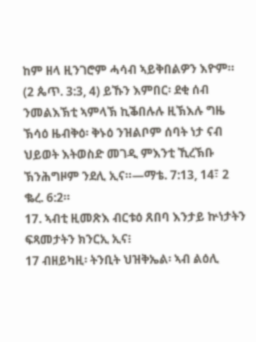ከም ዘላ ዚንገሮም ሓሳብ ኣይቅበልዎን እዮም። (2 ጴጥ. 3:3, 4) ይኹን እምበር፡ ደቂ ሰብ ንመልእኽቲ ኣምላኽ ኪቕበሉሉ ዚኽእሉ ግዜ ኽሳዕ ዜብቅዕ፡ ቅኑዕ ንዝልቦም ሰባት ነታ ናብ ህይወት እትወስድ መገዲ ምእንቲ ኺረኽቡ ኽንሕግዞም ንደሊ ኢና።—ማቴ. 7:13, 14፣ 2 ቈረ. 6:2።
17. ኣብቲ ዚመጽእ ብርቱዕ ጸበባ እንታይ ኵነታትን ፍጻመታትን ክንርኢ ኢና፧
17 ብዘይካዚ፡ ትንቢት ህዝቅኤል፡ ኣብ ልዕሊ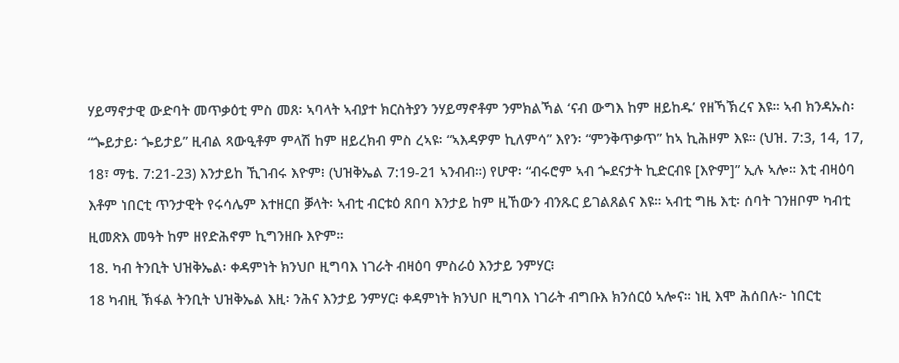ሃይማኖታዊ ውድባት መጥቃዕቲ ምስ መጸ፡ ኣባላት ኣብያተ ክርስትያን ንሃይማኖቶም ንምክልኻል ‘ናብ ውግእ ከም ዘይከዱ’ የዘኻኽረና እዩ። ኣብ ክንዳኡስ፡ “ጐይታይ፡ ጐይታይ” ዚብል ጻውዒቶም ምላሽ ከም ዘይረክብ ምስ ረኣዩ፡ “ኣእዳዎም ኪለምሳ” እየን፡ “ምንቅጥቃጥ” ከኣ ኪሕዞም እዩ። (ህዝ. 7:3, 14, 17, 18፣ ማቴ. 7:21-23) እንታይከ ኺገብሩ እዮም፧ (ህዝቅኤል 7:19-21 ኣንብብ።) የሆዋ፡ “ብሩሮም ኣብ ጐደናታት ኪድርብዩ [እዮም]” ኢሉ ኣሎ። እቲ ብዛዕባ እቶም ነበርቲ ጥንታዊት የሩሳሌም እተዘርበ ቓላት፡ ኣብቲ ብርቱዕ ጸበባ እንታይ ከም ዚኸውን ብንጹር ይገልጸልና እዩ። ኣብቲ ግዜ እቲ፡ ሰባት ገንዘቦም ካብቲ ዚመጽእ መዓት ከም ዘየድሕኖም ኪግንዘቡ እዮም።
18. ካብ ትንቢት ህዝቅኤል፡ ቀዳምነት ክንህቦ ዚግባእ ነገራት ብዛዕባ ምስራዕ እንታይ ንምሃር፧
18 ካብዚ ኽፋል ትንቢት ህዝቅኤል እዚ፡ ንሕና እንታይ ንምሃር፧ ቀዳምነት ክንህቦ ዚግባእ ነገራት ብግቡእ ክንሰርዕ ኣሎና። ነዚ እሞ ሕሰበሉ፦ ነበርቲ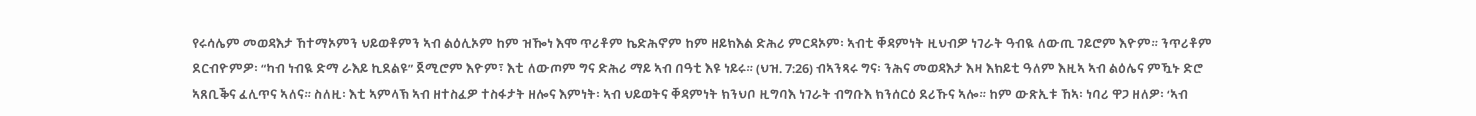የሩሳሌም መወዳእታ ኸተማኦምን ህይወቶምን ኣብ ልዕሊኦም ከም ዝዀነ እሞ ጥሪቶም ኬድሕኖም ከም ዘይክእል ድሕሪ ምርዳኦም፡ ኣብቲ ቐዳምነት ዚህብዎ ነገራት ዓብዪ ለውጢ ገይሮም እዮም። ንጥሪቶም ደርብዮምዎ፡ “ካብ ነብዪ ድማ ራእይ ኪደልዩ” ጀሚሮም እዮም፣ እቲ ለውጦም ግና ድሕሪ ማይ ኣብ በዓቲ እዩ ነይሩ። (ህዝ. 7:26) ብኣንጻሩ ግና፡ ንሕና መወዳእታ እዛ እክይቲ ዓለም እዚኣ ኣብ ልዕሌና ምዃኑ ድሮ ኣጸቢቕና ፈሊጥና ኣለና። ስለዚ፡ እቲ ኣምላኽ ኣብ ዘተስፈዎ ተስፋታት ዘሎና እምነት፡ ኣብ ህይወትና ቐዳምነት ክንህቦ ዚግባእ ነገራት ብግቡእ ክንሰርዕ ደሪኹና ኣሎ። ከም ውጽኢቱ ኸኣ፡ ነባሪ ዋጋ ዘለዎ፡ ‘ኣብ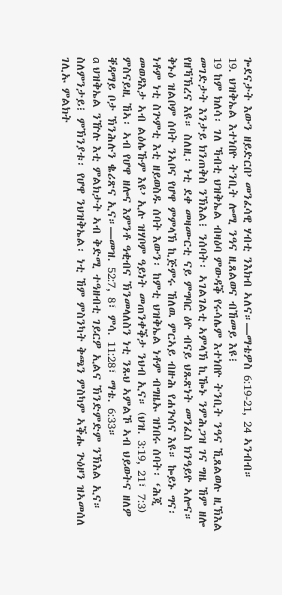ጐደናታት እውን ዘይድርበ’ መንፈሳዊ ሃብቲ ንእክብ ኣለና።—ማቴዎስ 6:19-21, 24 ኣንብብ።
19. ህዝቅኤል እተነበዮ ትንቢት ሎሚ ንዓና ዚጸልወና ብኸመይ እዩ፧
19 ከም ክለሳ፡ ገለ ኻብቲ ህዝቅኤል ብዛዕባ ምውዳቕ የሩሳሌም እተነበዮ ትንቢት ንዓና ኺጸልወሉ ዚኽእል መገድታት እንታይ ክንጠቅስ ንኽእል፧ ንሰባት፡ ኣገልገልቲ ኣምላኽ ኪዀኑ ንምሕጋዝ ገና ግዜ ኸም ዘሎ የዘኻኽረና እዩ። ስለዚ፡ ነቲ ደቀ መዛሙርቲ ናይ ምግባር ዕዮ ብናይ ህጹጽነት መንፈስ ክንዓይዮ ኣሎና። ቅኑዕ ዝልቦም ሰባት ንኣቦና የሆዋ ምምላኽ ኪጅምሩ ኸለዉ ምርኣይ ብዙሕ የሐጕሰና እዩ። ኰይኑ ግና፡ ነቶም ነቲ ስጕምቲ እቲ ዘይወስዱ ሰባት እውን፡ ከምቲ ህዝቅኤል ነቶም ብግዜኡ ዝነበሩ ሰባት፡ ‘ሕጂ መወዳእታ ኣብ ልዕሌኹም እዩ’ ኢሉ ዝሃቦም ዓይነት መጠንቀቕታ ንህብ ኢና። (ህዝ. 3:19, 21፣ 7:3) ምስናይዚ ኸኣ፡ ኣብ የሆዋ ዘሎና እምንቶ ዓቂብና ኽንመላለስን ነቲ ንጹህ ኣምልኾ ኣብ ህይወትና ዘለዎ ቐዳማይ ቦታ ኽንሕሉን ቈሪጽና ኢና።—መዝ. 52:7, 8፣ ምሳ. 11:28፣ ማቴ. 6:33።
a ህዝቅኤል ንዅሉ እቲ ምልክታት ኣብ ቅድሚ ተዓዘብቲ ገይርዎ ኢልና ኽንድምድም ንኽእል ኢና። ስለምንታይ፧ ምኽንያቱ፡ የሆዋ ንህዝቅኤል፡ ነቲ ኸም ምስንካት ቅጫን ምስካም ኣቕሑ ጕዕዞን ዝኣመሰለ ገሊኡ ምልክት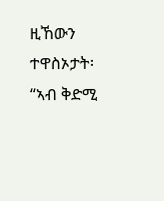ዚኸውን ተዋስኦታት፡ “ኣብ ቅድሚ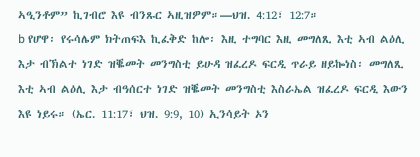ኣዒንቶም” ኪገብሮ እዩ ብንጹር ኣዚዝዎም።—ህዝ. 4:12፣ 12:7።
b የሆዋ፡ የሩሳሌም ክትጠፍእ ኪፈቅድ ከሎ፡ እዚ ተግባር እዚ መግለጺ እቲ ኣብ ልዕሊ እታ ብኽልተ ነገድ ዝቘመት መንግስቲ ይሁዳ ዝፈረዶ ፍርዲ ጥራይ ዘይኰነስ፡ መግለጺ እቲ ኣብ ልዕሊ እታ ብዓሰርተ ነገድ ዝቘመት መንግስቲ እስራኤል ዝፈረዶ ፍርዲ እውን እዩ ነይሩ። (ኤር. 11:17፣ ህዝ. 9:9, 10) ኢንሳይት ኦን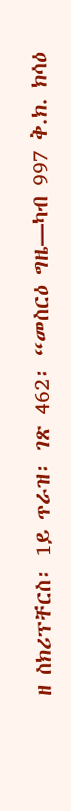ዘ ስክሪፕቸርስ፡ 1ይ ጥራዝ፡ ገጽ 462፡ “መስርዕ ግዜ—ካብ 997 ቅ.ክ. ክሳዕ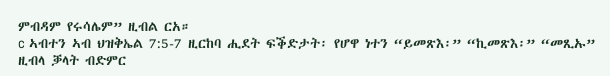ምብዳም የሩሳሌም” ዚብል ርአ።
c ኣብተን ኣብ ህዝቅኤል 7:5-7 ዚርከባ ሒደት ፍቕድታት፡ የሆዋ ነተን “ይመጽእ፡” “ኪመጽእ፡” “መጺኡ” ዚብላ ቓላት ብድምር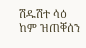ሽዱሽተ ሳዕ ከም ዝጠቐሰን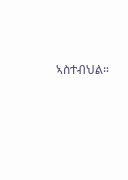ኣስተብህል።